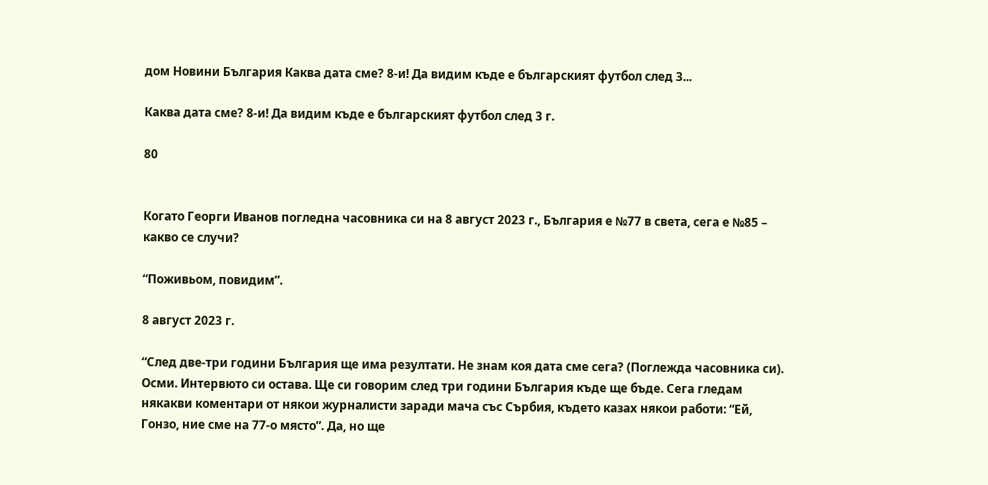дом Новини България Каква дата сме? 8-и! Да видим къде е българският футбол след 3...

Каква дата сме? 8-и! Да видим къде е българският футбол след 3 г.

80


Когато Георги Иванов погледна часовника си на 8 август 2023 г., България е №77 в света, сега е №85 – какво се случи?

“Поживьом, повидим”.

8 август 2023 г.

“След две-три години България ще има резултати. Не знам коя дата сме сега? (Поглежда часовника си). Осми. Интервюто си остава. Ще си говорим след три години България къде ще бъде. Сега гледам някакви коментари от някои журналисти заради мача със Сърбия, където казах някои работи: “Ей, Гонзо, ние сме на 77-о място”. Да, но ще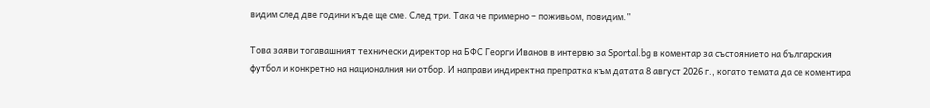видим след две години къде ще сме. След три. Така че примерно – поживьом, повидим.”

Това заяви тогавашният технически директор на БФС Георги Иванов в интервю за Sportal.bg в коментар за състоянието на българския футбол и конкретно на националния ни отбор. И направи индиректна препратка към датата 8 август 2026 г., когато темата да се коментира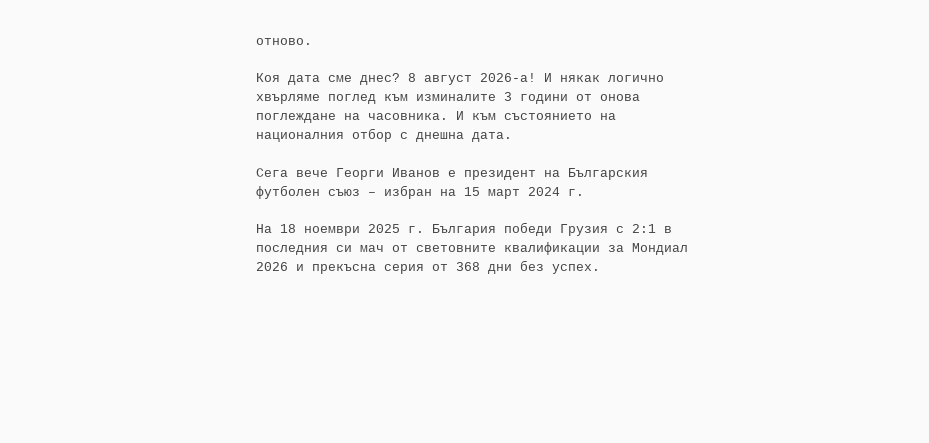отново.

Коя дата сме днес? 8 август 2026-а! И някак логично хвърляме поглед към изминалите 3 години от онова поглеждане на часовника. И към състоянието на националния отбор с днешна дата.

Сега вече Георги Иванов е президент на Българския футболен съюз – избран на 15 март 2024 г.

На 18 ноември 2025 г. България победи Грузия с 2:1 в последния си мач от световните квалификации за Мондиал 2026 и прекъсна серия от 368 дни без успех.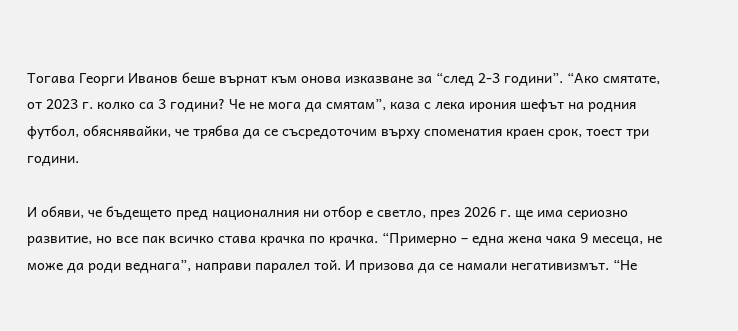Тогава Георги Иванов беше върнат към онова изказване за “след 2-3 години”. “Ако смятате, от 2023 г. колко са 3 години? Че не мога да смятам”, каза с лека ирония шефът на родния футбол, обяснявайки, че трябва да се съсредоточим върху споменатия краен срок, тоест три години.

И обяви, че бъдещето пред националния ни отбор е светло, през 2026 г. ще има сериозно развитие, но все пак всичко става крачка по крачка. “Примерно – една жена чака 9 месеца, не може да роди веднага”, направи паралел той. И призова да се намали негативизмът. “Не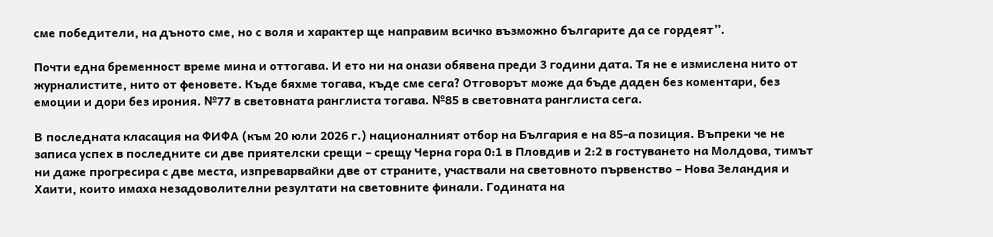сме победители, на дъното сме, но с воля и характер ще направим всичко възможно българите да се гордеят”.

Почти една бременност време мина и оттогава. И ето ни на онази обявена преди 3 години дата. Тя не е измислена нито от журналистите, нито от феновете. Къде бяхме тогава, къде сме сега? Отговорът може да бъде даден без коментари, без емоции и дори без ирония. №77 в световната ранглиста тогава. №85 в световната ранглиста сега.

В последната класация на ФИФА (към 20 юли 2026 г.) националният отбор на България е на 85-а позиция. Въпреки че не записа успех в последните си две приятелски срещи – срещу Черна гора 0:1 в Пловдив и 2:2 в гостуването на Молдова, тимът ни даже прогресира с две места, изпреварвайки две от страните, участвали на световното първенство – Нова Зеландия и Хаити, които имаха незадоволителни резултати на световните финали. Годината на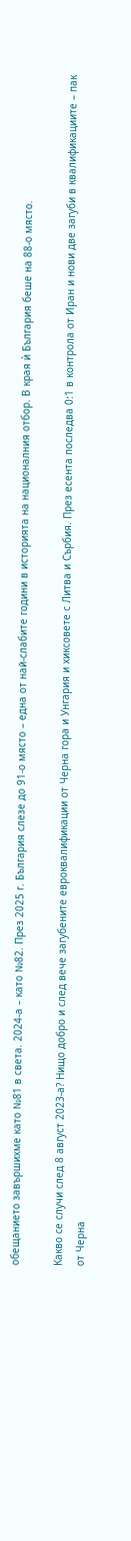обещанието завършихме като №81 в света. 2024-а – като №82. През 2025 г. България слезе до 91-о място – една от най-слабите години в историята на националния отбор. В края ѝ България беше на 88-о място.

Какво се случи след 8 август 2023-а? Нищо добро и след вече загубените евроквалификации от Черна гора и Унгария и хиксовете с Литва и Сърбия. През есента последва 0:1 в контрола от Иран и нови две загуби в квалификациите – пак от Черна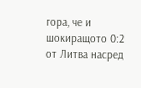гора, че и шокиращото 0:2 от Литва насред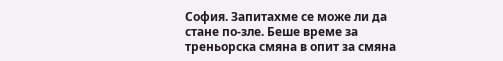София. Запитахме се може ли да стане по-зле. Беше време за треньорска смяна в опит за смяна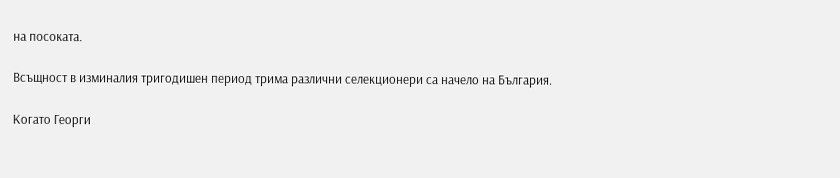на посоката.

Всъщност в изминалия тригодишен период трима различни селекционери са начело на България.

Когато Георги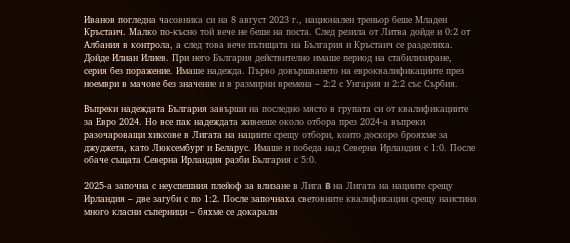Иванов погледна часовника си на 8 август 2023 г., национален треньор беше Младен Кръстаич. Малко по-късно той вече не беше на поста. След резила от Литва дойде и 0:2 от Албания в контрола, а след това вече пътищата на България и Кръстаич се разделиха. Дойде Илиан Илиев. При него България действително имаше период на стабилизиране, серия без поражение. Имаше надежда. Първо довършването на евроквалификациите през ноември в мачове без значение и в размирни времена – 2:2 с Унгария и 2:2 със Сърбия.

Въпреки надеждата България завърши на последно място в групата си от квалификациите за Евро 2024. Но все пак надеждата живееше около отбора през 2024-а въпреки разочароващи хиксове в Лигата на нациите срещу отбори, които доскоро брояхме за джуджета, като Люксембург и Беларус. Имаше и победа над Северна Ирландия с 1:0. После обаче същата Северна Ирландия разби България с 5:0.

2025-а започна с неуспешния плейоф за влизане в Лига B на Лигата на нациите срещу Ирландия – две загуби с по 1:2. После започнаха световните квалификации срещу наистина много класни съперници – бяхме се докарали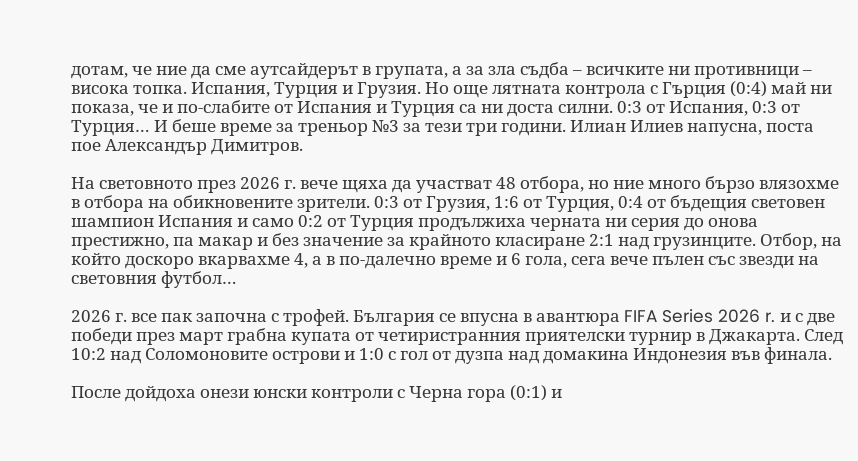дотам, че ние да сме аутсайдерът в групата, а за зла съдба – всичките ни противници – висока топка. Испания, Турция и Грузия. Но още лятната контрола с Гърция (0:4) май ни показа, че и по-слабите от Испания и Турция са ни доста силни. 0:3 от Испания, 0:3 от Турция… И беше време за треньор №3 за тези три години. Илиан Илиев напусна, поста пое Александър Димитров.

На световното през 2026 г. вече щяха да участват 48 отбора, но ние много бързо влязохме в отбора на обикновените зрители. 0:3 от Грузия, 1:6 от Турция, 0:4 от бъдещия световен шампион Испания и само 0:2 от Турция продължиха черната ни серия до онова престижно, па макар и без значение за крайното класиране 2:1 над грузинците. Отбор, на който доскоро вкарвахме 4, а в по-далечно време и 6 гола, сега вече пълен със звезди на световния футбол…

2026 г. все пак започна с трофей. България се впусна в авантюра FIFA Series 2026 r. и с две победи през март грабна купата от четиристранния приятелски турнир в Джакарта. След 10:2 над Соломоновите острови и 1:0 с гол от дузпа над домакина Индонезия във финала.

После дойдоха онези юнски контроли с Черна гора (0:1) и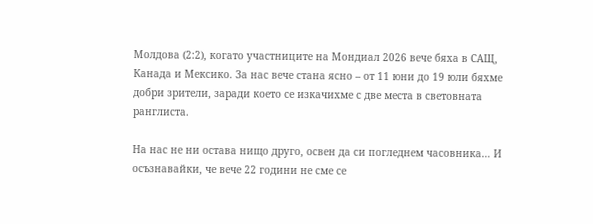Молдова (2:2), когато участниците на Мондиал 2026 вече бяха в САЩ, Канада и Мексико. За нас вече стана ясно – от 11 юни до 19 юли бяхме добри зрители, заради което се изкачихме с две места в световната ранглиста.

На нас не ни остава нищо друго, освен да си погледнем часовника… И осъзнавайки, че вече 22 години не сме се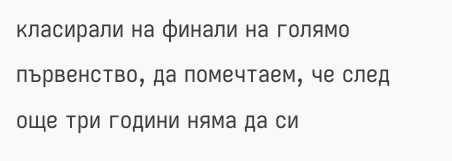класирали на финали на голямо първенство, да помечтаем, че след още три години няма да си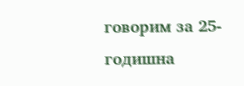говорим за 25-годишна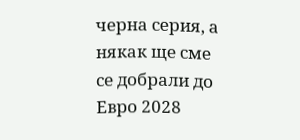черна серия, а някак ще сме се добрали до Евро 2028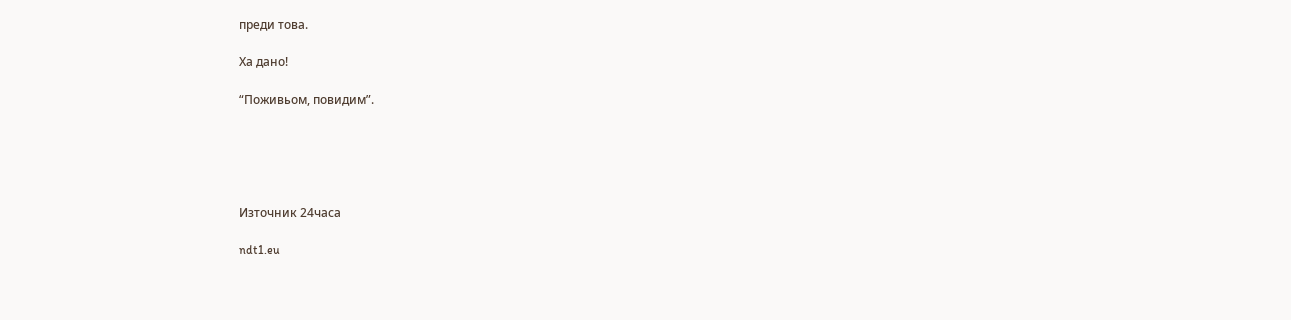преди това.

Ха дано!

“Поживьом, повидим”.





Източник 24часа

ndt1.eu